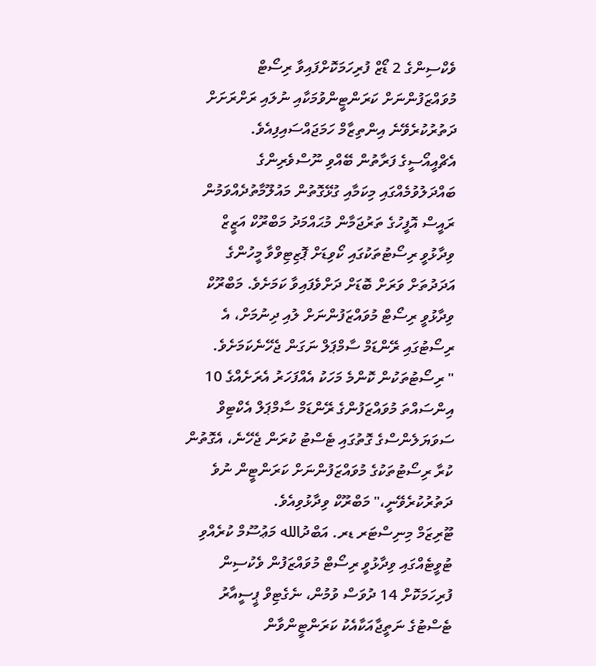ވެކްސިންގެ 2 ޑޯޒް ފުރިހަމަކޮށްފައިވާ ރިސޯޓް މުވައްޒަފުންނަށް ކަރަންޓީންވުމަކާއި ނުލައި ރަށްރަށަށް ދަތުރުކުރެވޭނެ އިންތިޒާމް ހަމަޖައްސައިފިއެވެ.
އެޗްއީއޯސީގެ ފަރާތުން ބޭއްވި ނޫސްވެރިންގެ ބައްދަލުވުމެއްގައި މިކަމާއި ގުޅޭގޮތުން މައުލޫމާތުދެއްވަމުން ރައީސް އޮފީހުގެ ތަރުޖަމާން މުޙައްމަދު މަބްރޫކް އަޒީޒް ވިދާޅުވީ ރިސޯޓުތަކުގައި ކޯވިޑަށް ޕޮޒިޓިވްވާ މީހުންގެ އަދަދުތަށް ވަރަށް ބޮޑަށް ދަށްވެފައިވާ ކަމަށެވެ. މަބްރޫކް ވިދާޅުވީ ރިސޯޓް މުވައްޒަފުންނަށް ލުއި ދިނުމަށް، އެ ރިސޯޓުގައި ރޭންޑަމް ސާމްޕަލް ނަގަން ޖެހޭނެކަމަށެވެ.
" ރިސޯޓުތަކުން ކޮންމެ މަހަކު އެއްފަހަރު އެރަށެއްގެ 10 އިންސައްތަ މުވައްޒަފުންގެ ރޭންޑަމް ސާމްޕަލް އެކްޓިވް ސަވަޔަލެންސްގެ ގޮތުގައި ޓެސްޓު ކުރަން ޖެހޭނެ، އެގޮތުން ކުރާ ރިސޯޓުތަކުގެ މުވައްޒަފުންނަށް ކަރަންޓީން ނުވެ ދަތުރުކުރެވޭނީ،" މަބްރޫކް ވިދާޅުވިއެވެ.
ޓޫރިޒަމް މިނިސްޓަރ ޑރ. އަބްދުالله މަޢުސޫމް ކުރެއްވި ޓުވީޓެއްގައި ވިދާޅުވީ ރިސޯޓް މުވައްޒަފުން ވެކުސިން ފުރިހަމަކޮށް 14 ދުވަސް ވުމުން، ނެގެޓިވް ޕީސީއާރު ޓެސްޓުގެ ނަތީޖާއަކާއެކު ކަރަންޓީންވާން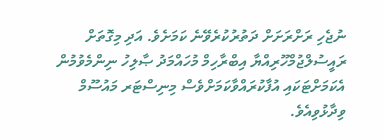ނުޖެހި ރަށްރަށަށް ދަތުރުކުރެވޭނެ ކަމަށެވެ. އަދި މިގޮތަށް ރައީސުލްޖުމްހޫރިއްޔާ އިބްރާހިމް މުހައްމަދު ޞާލިހު ނިންމެވުމުން އެކަމަށްޓަކައި އުފާކުރައްވާކަމަށްވެސް މިނިސްޓަރ މައުސޫމް ވިދާޅުވިއެވެ.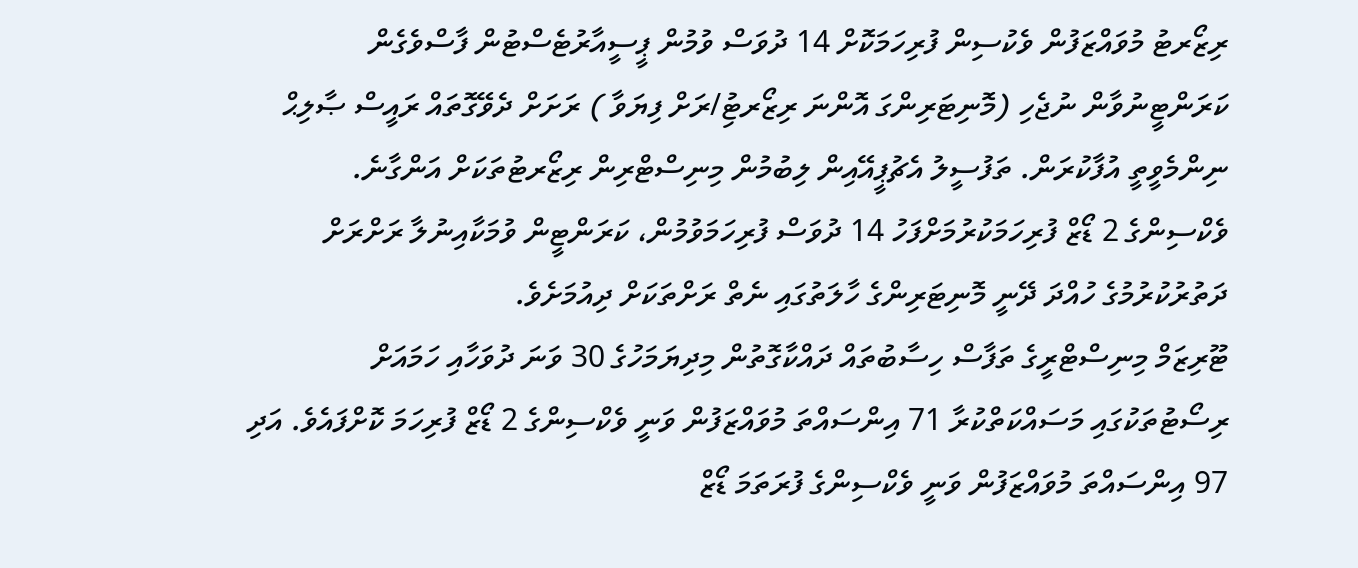ރިޒޯރޓު މުވައްޒަފުން ވެކުސިން ފުރިހަމަކޮށް 14 ދުވަސް ވުމުން ޕީސީއާރުޓެސްޓުން ފާސްވެގެން ކަރަންޓީނުވާން ނުޖެހި (މޮނިޓަރިންގަ އޮންނަ ރިޒޯރޓިު/ރަށް ފިޔަވާ ) ރަށަށް ދެވޭގޮތައް ރައީސް ޞާލިޙް ނިންމެވީތީ އުފާކުރަން. ތަފުސީލު އެޗުޕީއޭއިން ލިބުމުން މިނިސްޓްރިން ރިޒޯރޓުތަކަށް އަންގާނެ.
ވެކްސިންގެ 2 ޑޯޒް ފުރިހަމަކުރުމަށްފަހު 14 ދުވަސް ފުރިހަމަވުމުން، ކަރަންޓީން ވުމަކާއިނުލާ ރަށްރަށް ދަތުރުކުރުމުގެ ހުއްދަ ދޭނީ މޮނިޓަރިންގެ ހާލަތުގައި ނެތް ރަށްތަކަށް ދިއުމަށެވެ.
ޓޫރިޒަމް މިނިސްޓްރީގެ ތަފާސް ހިސާބުތައް ދައްކާގޮތުން މިދިޔަމަހުގެ 30 ވަނަ ދުވަހާއި ހަމައަށް ރިސޯޓުތަކުގައި މަސައްކަތްކުރާ 71 އިންސައްތަ މުވައްޒަފުން ވަނީ ވެކްސިންގެ 2 ޑޯޒް ފުރިހަމަ ކޮށްފައެވެ. އަދި 97 އިންސައްތަ މުވައްޒަފުން ވަނީ ވެކްސިންގެ ފުރަތަމަ ޑޯޒް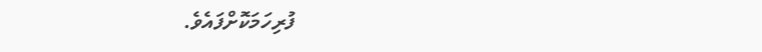ފުރިހަމަކޮށްފައެވެ.